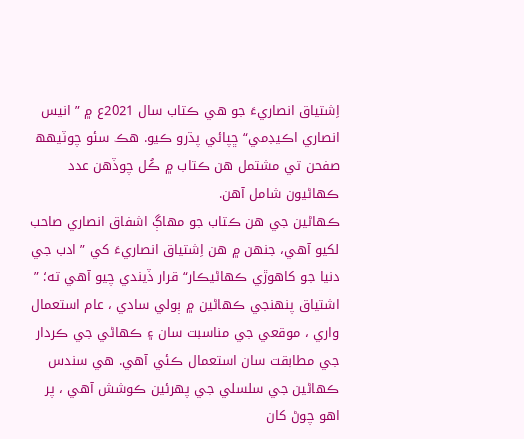اِشتياق انصاريءَ جو ھي ڪتاب سال 2021ع ۾ ” انيس انصاري اڪيڊمي“ ڇپائي پڌرو ڪيو. ھڪ سئو چوٽيهھ صفحن تي مشتمل ھن ڪتاب ۾ ڪُل چوڏھن عدد ڪھاڻيون شامل آھن.
ڪھاڻين جي ھن ڪتاب جو مھاڳ اشفاق انصاري صاحب لکيو آھي، جنھن ۾ ھن اِشتياق انصاريءَ کي ” ادب جي دنيا جو کاھوڙي ڪھاڻيڪار“ قرار ڏيندي چيو آھي ته؛ ” اشتياق پنھنجي ڪھاڻين ۾ ٻولي سادي ، عام استعمال واري ، موقعي جي مناسبت سان ۽ ڪھاڻي جي ڪردار جي مطابقت سان استعمال ڪئي آھي. ھي سندس ڪھاڻين جي سلسلي جي پھرئين ڪوشش آھي ، پر اھو چوڻ کان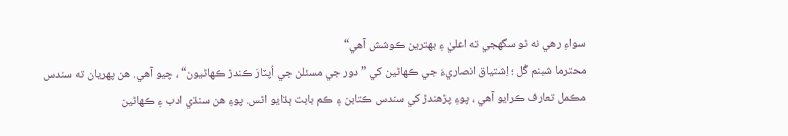سواءِ رھي نه ٿو سگھجي ته اعليٰ ۽ بھترين ڪوشش آھي“
محترما شبنم گُل ؛ اِشتياق انصاريءَ جي ڪھاڻين کي ”دور جي مسئلن جي اُپٽارَ ڪندڙ ڪھاڻيون“ ، چيو آھي. ھن پھريان ته سندس مڪمل تعارف ڪرايو آھي ، پوءِ پڙھندڙ کي سندس ڪتابن ۽ ڪم بابت ٻڌايو اٿس. پوءِ ھن سنڌي ادب ۽ ڪھاڻين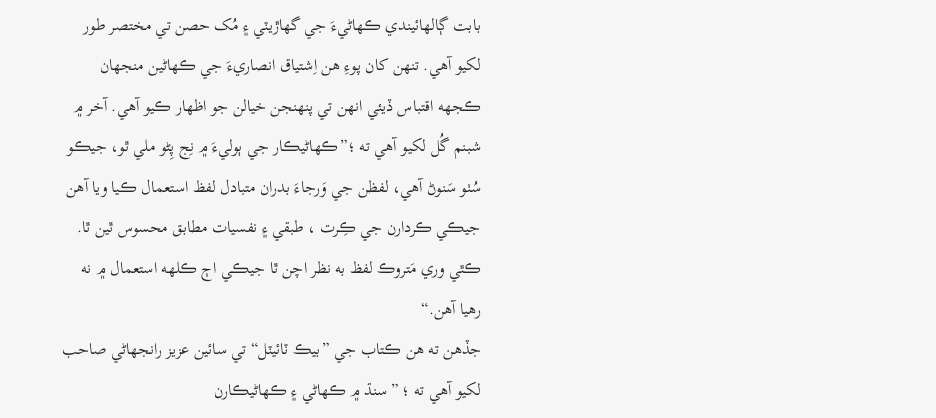بابت ڳالھائيندي ڪھاڻيءَ جي گھاڙيٽي ۽ مُک حصن تي مختصر طور لکيو آھي. تنھن کان پوءِ ھن اِشتياق انصاريءَ جي ڪھاڻين منجھان ڪجھه اقتباس ڏيئي انھن تي پنھنجن خيالن جو اظھار ڪيو آھي. آخر ۾ شبنم گُل لکيو آھي ته ؛”ڪھاڻيڪار جي ٻوليءَ ۾ نِج پِڻو ملي ٿو، جيڪو سُٺو سَنوڻ آھي، لفظن جي وَرجاءَ بدران متبادل لفظ استعمال ڪيا ويا آھن جيڪي ڪردارن جي ڪِرت ، طبقي ۽ نفسيات مطابق محسوس ٿين ٿا. ڪٿي وري مَتروڪ لفظ به نظر اچن ٿا جيڪي اڄ ڪلھه استعمال ۾ نه رھيا آھن.“
جڏھن ته ھن ڪتاب جي ”بيڪ ٽائيٽل“ تي سائين عزيز رانجھاڻي صاحب لکيو آھي ته ؛ ”سنڌ ۾ ڪھاڻي ۽ ڪھاڻيڪارن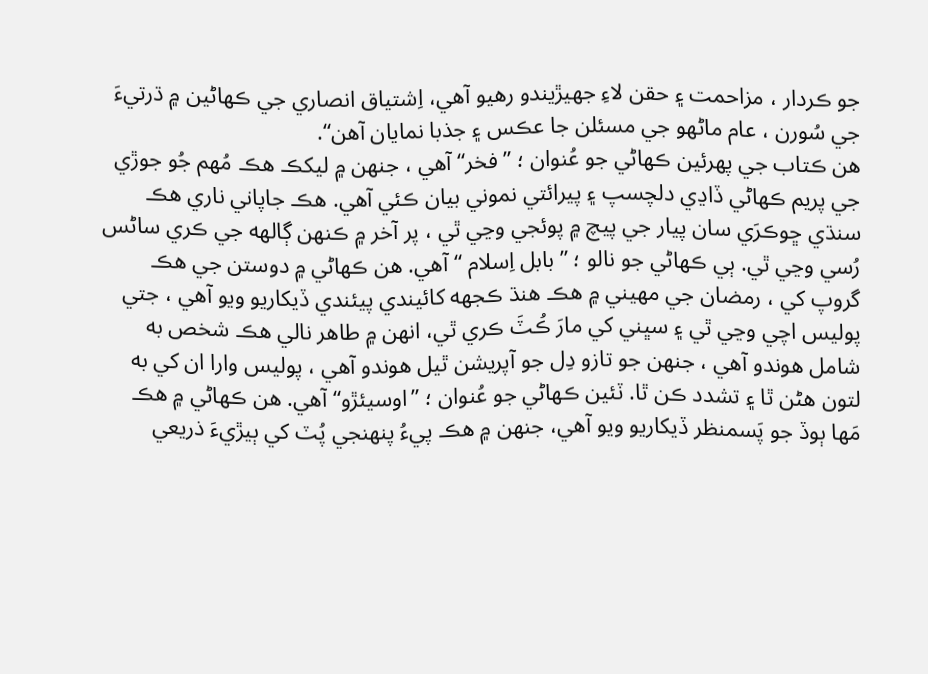جو ڪردار ، مزاحمت ۽ حقن لاءِ جھيڙيندو رھيو آھي، اِشتياق انصاري جي ڪھاڻين ۾ ڌرتيءَ جي سُورن ، عام ماڻھو جي مسئلن جا عڪس ۽ جذبا نمايان آھن“.
ھن ڪتاب جي پھرئين ڪھاڻي جو عُنوان ؛ ”فخر“ آھي ، جنھن ۾ ليکڪ ھڪ مُھم جُو جوڙي جي پريم ڪھاڻي ڏاڍي دلچسپ ۽ پيرائتي نموني بيان ڪئي آھي. ھڪ جاپاني ناري ھڪ سنڌي ڇوڪرَي سان پيار جي پيچ ۾ پوئجي وڃي ٿي ، پر آخر ۾ ڪنھن ڳالھه جي ڪري ساڻس رُسي وڃي ٿي. ٻي ڪھاڻي جو نالو ؛ ” بابل اِسلام “ آھي. ھن ڪھاڻي ۾ دوستن جي ھڪ گروپ کي ، رمضان جي مھيني ۾ ھڪ ھنڌ ڪجھه کائيندي پيئندي ڏيکاريو ويو آھي ، جتي پوليس اچي وڃي ٿي ۽ سڀني کي مارَ ڪُٽَ ڪري ٿي، انھن ۾ طاھر نالي ھڪ شخص به شامل ھوندو آھي ، جنھن جو تازو دِل جو آپريشن ٿيل ھوندو آھي ، پوليس وارا ان کي به لتون ھڻن ٿا ۽ تشدد ڪن ٿا. ٽئين ڪھاڻي جو عُنوان ؛ ”اوسيئڙو“ آھي. ھن ڪھاڻي ۾ ھڪ مَھا ٻوڏ جو پَسمنظر ڏيکاريو ويو آھي، جنھن ۾ ھڪ پيءُ پنھنجي پُٽ کي ٻيڙيءَ ذريعي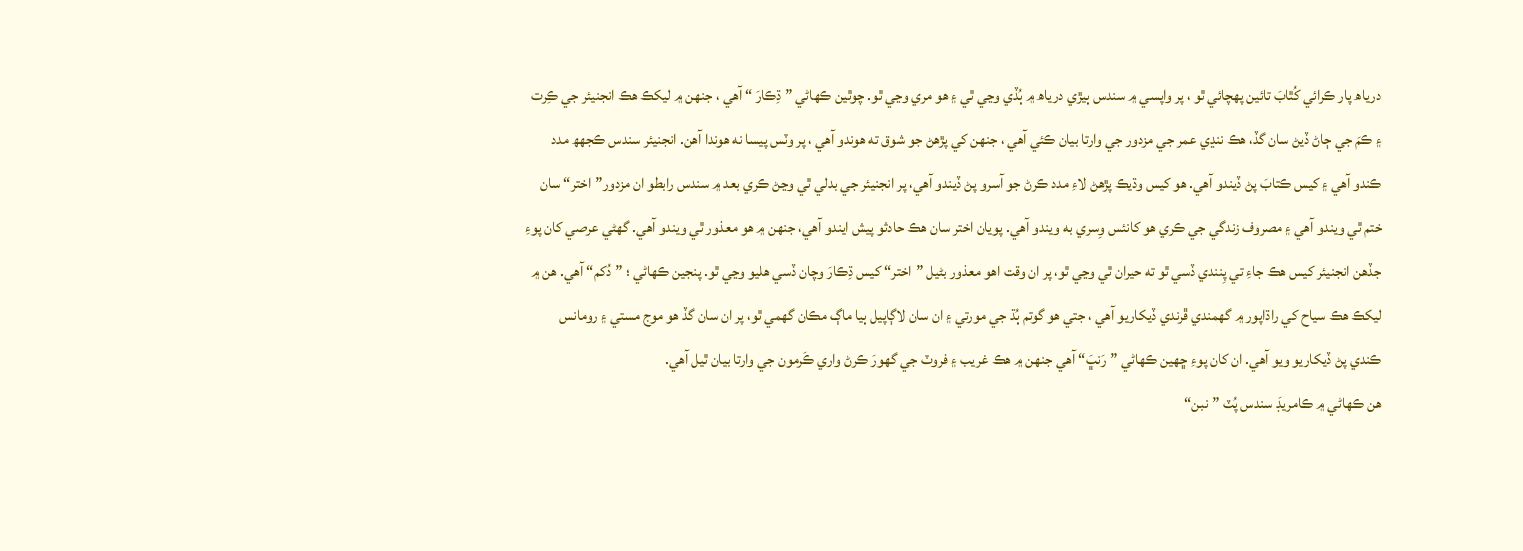درياھ پار ڪرائي کُٿابَ تائين پھچائي ٿو ، پر واپسي ۾ سندس ٻيڙي درياھ ۾ ٻُڏي وڃي ٿي ۽ ھو مري وڃي ٿو. چوٿين ڪھاڻي ” ڌِڪارَ “ آھي ، جنھن ۾ ليکڪ ھڪ انجنيئر جي ڪِرت ۽ ڪمَ جي ڄاڻ ڏيڻ سان گڏ، ھڪ ننڍي عمر جي مزدور جي وارتا بيان ڪئي آھي ، جنھن کي پڙھڻ جو شوق ته ھوندو آھي ، پر وٽس پيسا نه ھوندا آھن. انجنيئر سندس ڪجهھ مدد ڪندو آھي ۽ کيس ڪتابَ پڻ ڏيندو آھي. ھو کيس وڌيڪ پڙھڻ لاءِ مدد ڪرڻ جو آسرو پڻ ڏيندو آھي، پر انجنيئر جي بدلي ٿي وڃڻ ڪري بعد ۾ سندس رابطو ان مزدور”اختر“ سان ختم ٿي ويندو آھي ۽ مصروف زندگي جي ڪري ھو کانئس وِسري به ويندو آھي. پويان اختر سان ھڪ حادثو پيش ايندو آھي، جنھن ۾ ھو معذور ٿي ويندو آھي. گھڻي عرصي کان پوءِ جڏھن انجنيئر کيس ھڪ جاءِ تي پِنندي ڏسي ٿو ته حيران ٿي وڃي ٿو، پر ان وقت اھو معذور بڻيل ”اختر“ کيس ڌِڪارَ وچان ڏسي ھليو وڃي ٿو. پنجين ڪھاڻي ؛ ”دُکم“ آھي. ھن ۾ ليکڪ ھڪ سياح کي راڌاپور ۾ گھمندي ڦرندي ڏيکاريو آھي ، جتي ھو گوتم ٻُڌ جي مورتي ۽ ان سان لاڳاپيل ٻيا ماڳ مڪان گھمي ٿو، پر ان سان گڏ ھو موج مستي ۽ رومانس ڪندي پڻ ڏيکاريو ويو آھي. ان کان پوءِ ڇھين ڪھاڻي ”رَنڀَ“ آھي جنھن ۾ ھڪ غريب ۽ فروٽ جي گھورَ ڪرڻ واري ڪَرمون جي وارتا بيان ٿيل آھي.
ھن ڪھاڻي ۾ ڪامريڊَ سندس پُٽ ”نبن“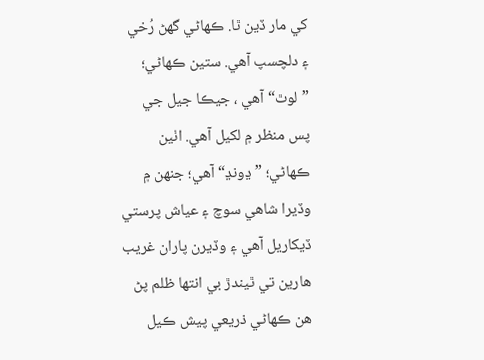کي مار ڏين ٿا. ڪھاڻي گھڻ رُخي ۽ دلچسپ آھي. ستين ڪھاڻي؛ ”لوٿ“ آھي ، جيڪا جيل جي پس منظر ۾ لکيل آھي. اٺين ڪھاڻي؛ ”ڍونڍ“ آھي؛ جنھن ۾ وڏيرا شاھي سوچ ۽ عياش پرستي ڏيکاريل آھي ۽ وڏيرن پاران غريب ھارين تي ٿيندڙ بي انتھا ظلم پڻ ھن ڪھاڻي ذريعي پيش ڪيل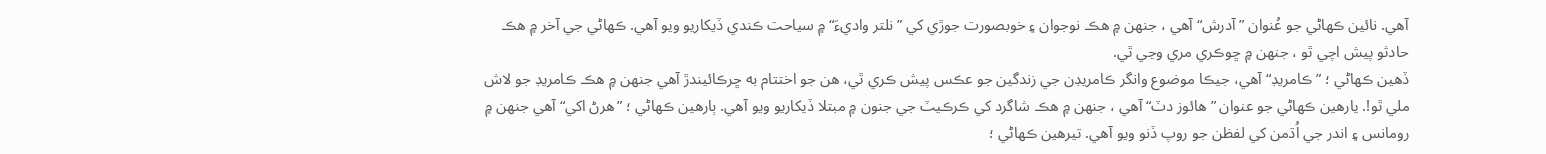آھي. نائين ڪھاڻي جو عُنوان ” آدرش“ آھي ، جنھن ۾ ھڪ نوجوان ۽ خوبصورت جوڙي کي ” نلتر واديءَ“ ۾ سياحت ڪندي ڏيکاريو ويو آھي. ڪھاڻي جي آخر ۾ ھڪ حادثو پيش اچي ٿو ، جنھن ۾ ڇوڪري مري وڃي ٿي.
ڏھين ڪھاڻي ؛ ”ڪامريڊ“ آھي، جيڪا موضوع وانگر ڪامريڊن جي زندگين جو عڪس پيش ڪري ٿي، ھن جو اختتام به ڇرڪائيندڙ آھي جنھن ۾ ھڪ ڪامريڊ جو لاش ملي ٿو!. يارھين ڪھاڻي جو عنوان ”ھائوز دٽ“ آھي ، جنھن ۾ ھڪ شاگرد کي ڪرڪيٽ جي جنون ۾ مبتلا ڏيکاريو ويو آھي. ٻارھين ڪھاڻي ؛ ”ھرڻ اکي“ آھي جنھن ۾ رومانس ۽ اندر جي اُڌمن کي لفظن جو روپ ڏنو ويو آھي. تيرھين ڪھاڻي ؛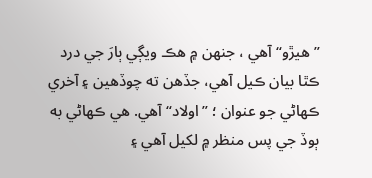”ھيڙو“ آھي ، جنھن ۾ ھڪ ويڳي ٻارَ جي درد ڪٿا بيان ڪيل آھي، جڏھن ته چوڏھين ۽ آخري ڪھاڻي جو عنوان ؛ ”اولاد“ آھي. ھي ڪھاڻي به ٻوڏ جي پس منظر ۾ لکيل آھي ۽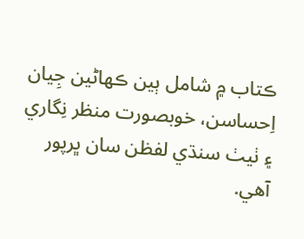ڪتاب ۾ شامل ٻين ڪھاڻين جِيان اِحساسن، خوبصورت منظر نِگاري ۽ ٺيٺ سنڌي لفظن سان ڀرپور آھي.